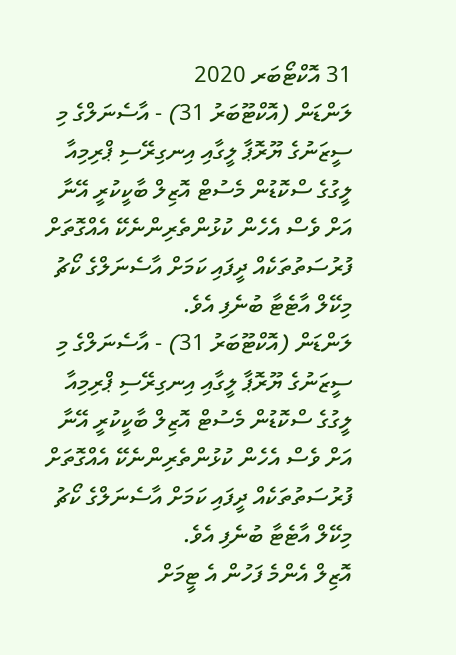31 އޮކްޓޯބަރ 2020
ލަންޑަން (އޮކްޓޫބަރު 31) - އާސެނަލްގެ މި ސީޒަނުގެ ޔޫރޮޕާ ލީގާއި އިނގިރޭސި ޕްރިމިއާ ލީގުގެ ސްކޮޑުން މެސުޓް އޮޒިލް ބާކީކުރީ އޭނާ އަށް ވެސް އެހެން ކުޅުންތެރިންނެކޭ އެއްގޮތަށް ފުރުސަތުތަކެއް ދީފައި ކަމަށް އާސެނަލްގެ ކޯޗު މިކޭލް އާޓެޓާ ބުނެފި އެވެ.
ލަންޑަން (އޮކްޓޫބަރު 31) - އާސެނަލްގެ މި ސީޒަނުގެ ޔޫރޮޕާ ލީގާއި އިނގިރޭސި ޕްރިމިއާ ލީގުގެ ސްކޮޑުން މެސުޓް އޮޒިލް ބާކީކުރީ އޭނާ އަށް ވެސް އެހެން ކުޅުންތެރިންނެކޭ އެއްގޮތަށް ފުރުސަތުތަކެއް ދީފައި ކަމަށް އާސެނަލްގެ ކޯޗު މިކޭލް އާޓެޓާ ބުނެފި އެވެ.
އޮޒިލް އެންމެ ފަހުން އެ ޓީމަށް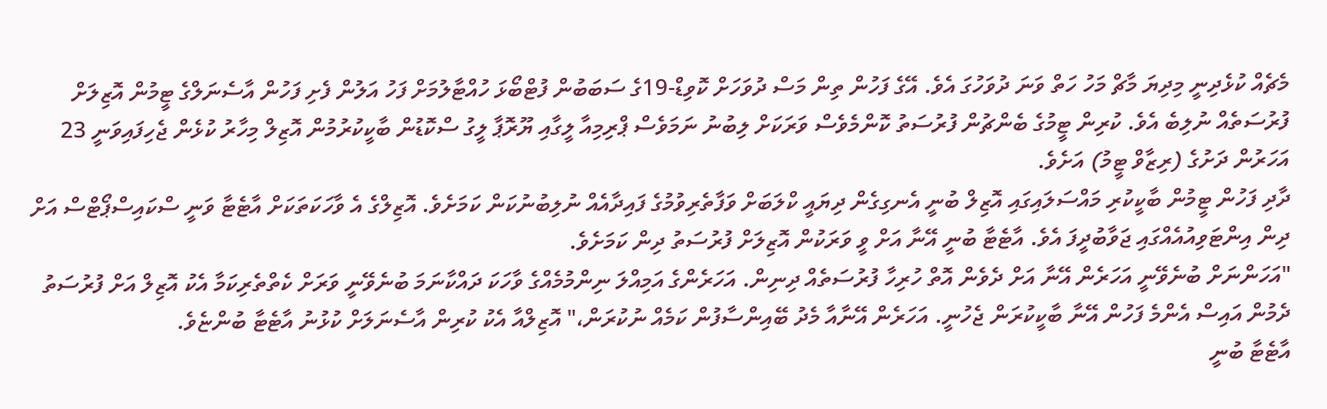މެޗެއް ކުޅެދިނީ މިދިޔަ މާޗް މަހު ހަތް ވަނަ ދުވަހުގަ އެވެ. އޭގެ ފަހުން ތިން މަސް ދުވަހަށް ކޮވިޑް-19ގެ ސަބަބުން ފުޓްބޯޅަ ހުއްޓާލުމަށް ފަހު އަލުން ފެށި ފަހުން އާސެނަލްގެ ޓީމުން އޮޒިލަށް ފުރުސަތެއް ނުލިބެ އެވެ. ކުރިން ޓީމުގެ ބެންޗުން ފުރުސަތު ކޮންމެވެސް ވަރަކަށް ލިބުނު ނަމަވެސް ޕްރިމިއާ ލީގާއި ޔޫރޮޕާ ލީގު ސްކޮޑުން ބާކީކުރުމުން އޮޒިލް މިހާރު ކުޅެން ޖެހިފައިވަނީ 23 އަހަރުން ދަށުގެ (ރިޒާވް ޓީމު) އަށެވެ.
ދާދި ފަހުން ޓީމުން ބާކީކުރި މައްސަލައިގައި އޮޒިލް ބުނީ އެނގިގެން ދިޔައީ ކްލަބަށް ވަފާތެރިވުމުގެ ފައިދާއެއް ނުލިބުނުކަން ކަމަށެވެ. އޮޒިލްގެ އެ ވާހަކަތަކަށް އާޓެޓާ ވަނީ ސްކައިސްޕޯޓްސް އަށް ދިން އިންޓަވިއުއެއްގައި ޖަވާބުދީފަ އެވެ. އާޓެޓާ ބުނީ އޭނާ އަށް ވީ ވަރަކުން އޮޒިލަށް ފުރުސަތު ދިން ކަމަށެވެ.
"އަހަންނަށް ބުނެވޭނީ އަހަރެން އޭނާ އަށް ދެވެން އޮތް ހުރިހާ ފުރުސަތެއް ދިނިން. އަހަރެންގެ އަމިއްލަ ނިންމުމެއްގެ ވާހަކަ ދައްކާނަމަ ބުނެވޭނީ ވަރަށް ކެތްތެރިކަމާ އެކު އޮޒިލް އަށް ފުރުސަތު ދެމުން އައިސް އެންމެ ފަހުން އޭނާ ބާކީކުރަން ޖެހުނީ. އަހަރެން އޭނާއާ މެދު ބޭއިންސާފުން ކަމެއް ނުކުރަން،" އޮޒިލްއާ އެކު ކުރިން އާސެނަލަށް ކުޅުނު އާޓެޓާ ބުންޏެވެ.
އާޓެޓާ ބުނީ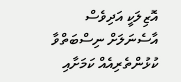އޮޒިލަކީ އަދިވެސް އާސެނަލަށް ނިސްބަތްވާ ކުޅުންތެރިއެއް ކަމަށާއި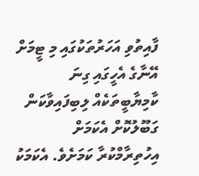ފާއިތުވި އަހަރުތަކުގައި މި ޓީމަށް އޭނާގެ އެހީގައި ގިނަ ކާމިޔާބީތަކެއް ލިބިފައިވާކަން ގަބޫލުކޮށް އެކަމަށް އިހުތިރާމްކުރާ ކަމަށެވެ. އެކަމަކު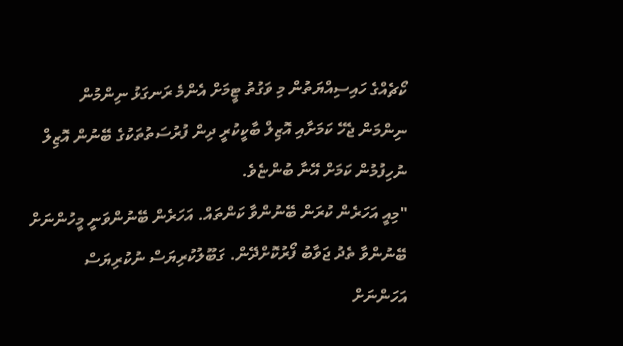ކޯޗެއްގެ ހައިސިއްޔަތުން މި ވަގުތު ޓީމަށް އެންމެ ރަނގަޅު ނިންމުން ނިންމަން ޖެހޭ ކަމަށާއި އޮޒިލް ބާކީކުރީ ދިން ފުރުސަތުތަކުގެ ބޭނުން އޮޒިލް ނުހިފުމުން ކަމަށް އޭނާ ބުންޏެވެ.
"މިއީ އަހަރެން ކުރަން ބޭނުންވާ ކަންތައް. އަހަރެން ބޭނުންވަނީ މީހުންނަށް ބޭނުންވާ ތެދު ޖަވާބު ފޯރުކޮށްދޭން. ގަބޫލުކުރިޔަސް ނުކުރިޔަސް އަހަންނަށް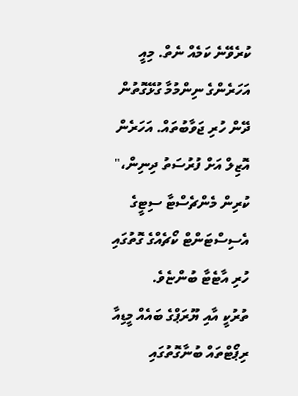ކުރެވޭނެ ކަމެއް ނެތް. މިއީ އަހަރެންގެ ނިންމުމާ ގުޅޭގޮތުން ދޭން ހުރި ޖަވާބުތައް. އަހަރެން އޮޒިލް އަށް ފުރުސަތު ދިނިން،" ކުރިން މެންޗެސްޓާ ސިޓީގެ އެސިސްޓަންޓް ކޯޗެއްގެ ގޮތުގައި ހުރި އާޓެޓާ ބުންޏެވެ.
ތުރުކީ އާއި ޔޫރަޕްގެ ބައެއް މީޑިއާ ރިޕޯޓްތައް ބުނާގޮތުގައި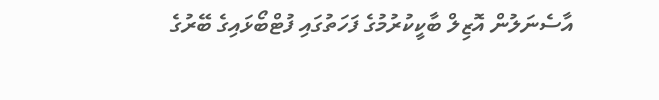އާސެނަލުން އޮޒިލް ބާކީކުރުމުގެ ފަހަތުގައި ފުޓްބޯޅައިގެ ބޭރުގެ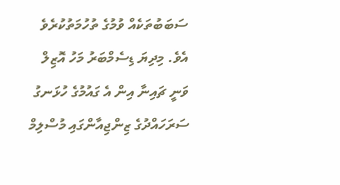ސަބަބުތަކެއް ވުމުގެ ތުހުމަތުކުރެވެ އެވެ. މިދިޔަ ޑިސެމްބަރު މަހު އޮޒިލް ވަނީ ޗައިނާ އިން އެ ގައުމުގެ ހުޅަނގު ސަރަހައްދުގެ ޒިންޖިއާންގައި މުސްލިމް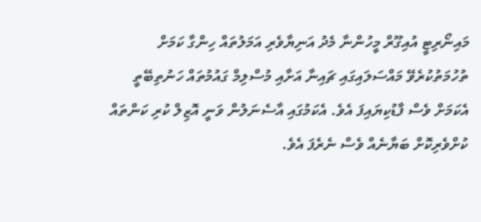މައިނޯރިޓީ އުއިގޫރް މީހުންނާ މެދު އަނިޔާވެރި އަމަލުތައް ހިންގާ ކަމަށް ތުހުމަތުކުރެވޭ މައްސަލައިގައި ޗައިނާ އަށާއި މުސްލިމް ގައުމުތައް ހަނުތިބޭތީ އެކަމަށް ވެސް ފާޑުކިޔައިފަ އެވެ. އެކަމުގައި އާސެނަލުން ވަނީ އޮޒިލް ކުރި ކަންތައް ކުށްވެރިކޮށް ބަޔާނެއް ވެސް ނެރެފަ އެވެ.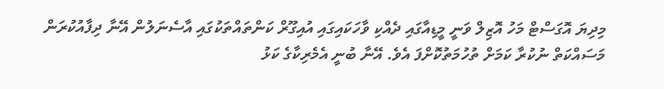މިދިޔަ އޮގަސްޓް މަހު އޮޒިލް ވަނީ މީޑިއާގައި ދެއްކި ވާހަކައިގައި އުއިގޫރް ކަންތައްތަކުގައި އާސެނަލުން އޭނާ ދިފާއުކުރަން މަސައްކަތް ނުކުރާ ކަމަށް ތުހުމަތުކޮށްފަ އެވެ. އޭނާ ބުނީ އެމެރިކާގެ ކަޅު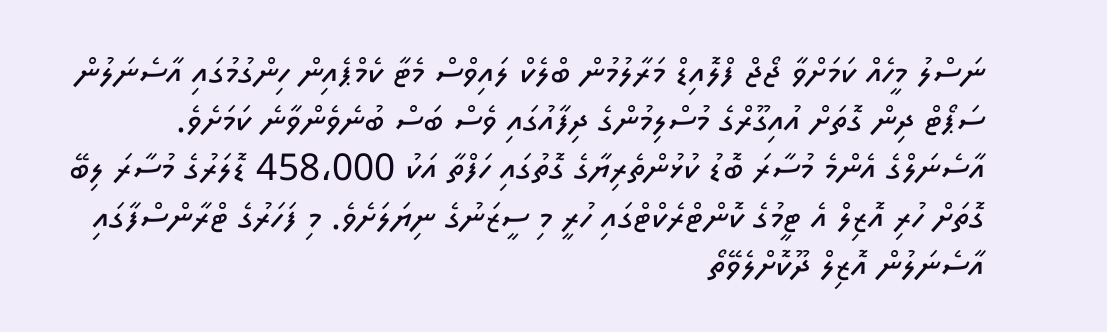ނަސްލު މީހެއް ކަމަށްވާ ޖޯޖް ފްލޮއިޑް މަރާލުމުން ބްލެކް ލައިވްސް މެޓާ ކެމްޕެއިން ހިންގުމުގައި އާސެނަލުން ސަޕޯޓް ދިން ގޮތަށް އުއިގޫރްގެ މުސްލިމުންގެ ދިފާއުގައި ވެސް ބަސް ބުނެވެންވާނެ ކަމަށެވެ.
އާސެނަލްގެ އެންމެ މުސާރަ ބޮޑު ކުޅުންތެރިޔާގެ ގޮތުގައި ހަފްތާ އަކު 458،000 ޑޮލަރުގެ މުސާރަ ލިބޭ ގޮތަށް ހުރި އޮޒިލް އެ ޓީމުގެ ކޮންޓްރެކްޓްގައި ހުރީ މި ސީޒަނުގެ ނިޔަލަށެވެ. މި ފަހަރުގެ ޓްރާންސްފާގައި އާސެނަލުން އޮޒިލް ދޫކޮށްލެވޭތޯ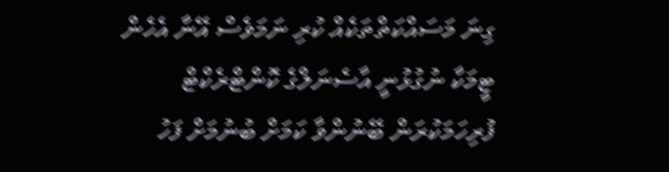ގިނަ މަސައްކަތްތަކެއް ކުރި ނަމަވެސް އޭނާ އެހެން ޓީމަކާ ނުގުޅުނީ އާސެނަލްގެ ކޮންޓްރެކްޓް ފުރިހަމަކުރަން ބޭނުންވާ ކަމަށް ބުނުމަށް ފަހު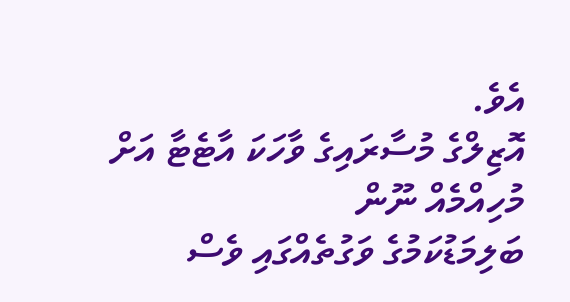އެވެ.
އޮޒިލްގެ މުސާރައިގެ ވާހަކަ އާޓެޓާ އަށް މުހިއްމެއް ނޫން
ބަލިމަޑުކަމުގެ ވަގުތެއްގައި ވެސް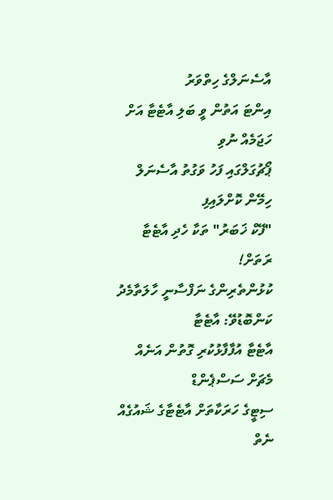އާސެނަލްގެ ހިތްވަރު
އިންޓަ އަތުން ވީ ބަލި އާޓެޓާ އަށް ހަޖަމެއް ނުވި
ޕޯޗުގަލްގައި ފަހު ވަގުތު އާސެނަލް ހިމޭން ކޮށްލައިފި
"ފޭކް ޚަބަރު" ތަކާ ހެދި އާޓެޓާ ރަތަށް!
ކުޅުންތެރިންގެ ނަފްސާނީ ހާލަތާމެދު ކަންބޮޑުވޭ: އާޓެޓާ
އާޓެޓާ އުފާފާޅުކުރި ގޮތުން އަނެއް މެޗަށް ސަސްޕެންޑް
ސިޓީގެ ހަރަކާތަށް އާޓެޓާގެ ޝައުގެއް ނެތް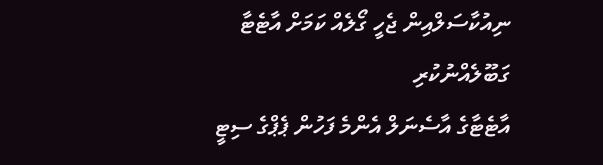ނިއުކާސަލްއިން ޖެހީ ގޯލެއް ކަމަށް އާޓެޓާ ގަބޫލެއްނުކުރި
އާޓެޓާގެ އާސެނަލް އެންމެ ފަހުން ޕެޕްގެ ސިޓީ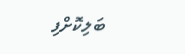ބަލިކޮށްފި